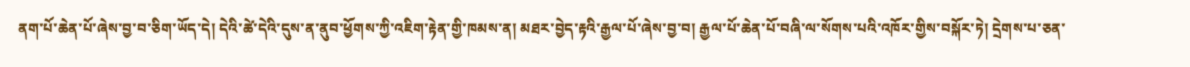ནག་པོ་ཆེན་པོ་ཞེས་བྱ་བ་ཅིག་ཡོད་དེ། དེའི་ཚེ་དེའི་དུས་ན་ནུབ་ཕྱོགས་ཀྱི་འཇིག་རྟེན་གྱི་ཁམས་ན། མཐར་བྱེད་རྟའི་རྒྱལ་པོ་ཞེས་བྱ་བ། རྒྱལ་པོ་ཆེན་པོ་བཞི་ལ་སོགས་པའི་འཁོར་གྱིས་བསྐོར་ཏེ། དྲེགས་པ་ཅན་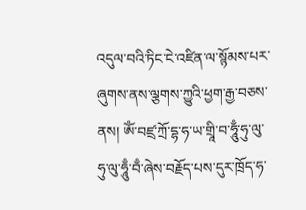འདུལ་བའི་ཏིང་ངེ་འཛིན་ལ་སྙོམས་པར་ཞུགས་ནས་ལྕགས་ཀྱུའི་ཕྱག་རྒྱ་བཅས་ནས། ཨོཾ་བཛྲ་ཀྲོ་དྷ་ཧ་ཡ་གྲཱི་བ་ཧཱུྃ་ཧུ་ལུ་ཧུ་ལུ་ཧཱུྃ་བྃ་ཞེས་བརྗོད་པས་དུར་ཁྲོད་ཧ་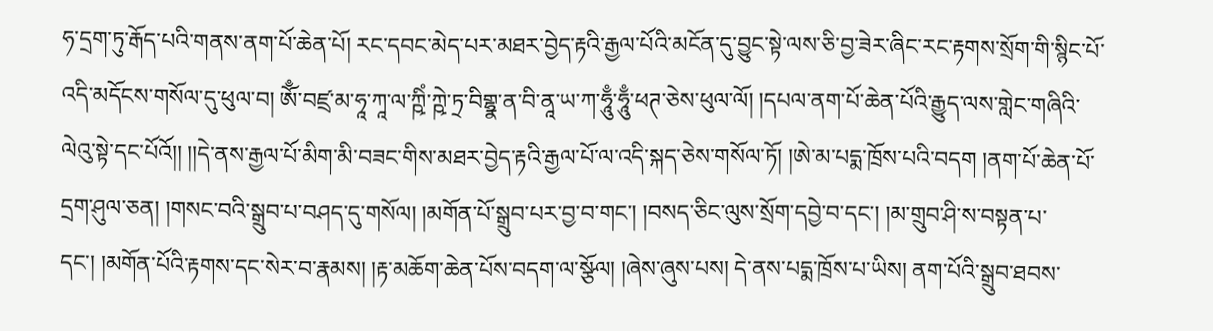ཧ་དྲག་ཏུ་རྒོད་པའི་གནས་ནག་པོ་ཆེན་པོ། རང་དབང་མེད་པར་མཐར་བྱེད་རྟའི་རྒྱལ་པོའི་མངོན་དུ་བྱུང་སྟེ་ལས་ཅི་བྱ་ཟེར་ཞིང་རང་རྟགས་སྲོག་གི་སྙིང་པོ་འདི་མདོངས་གསོལ་དུ་ཕུལ་བ། ཨོྃ་བཛྲ་མ་ཧཱ་ཀཱ་ལ་ཀྵིཾ་ཀྵེ་ཏྲ་བིགྷྣ་ན་བི་ནཱ་ཡ་ཀ་ཧཱུྃ་ཧཱུྃ་ཕཊ་ཅེས་ཕུལ་ལོ། །དཔལ་ནག་པོ་ཆེན་པོའི་རྒྱུད་ལས་གླེང་གཞིའི་ལེའུ་སྟེ་དང་པོའོ།། །།དེ་ནས་རྒྱལ་པོ་མིག་མི་བཟང་གིས་མཐར་བྱེད་རྟའི་རྒྱལ་པོ་ལ་འདི་སྐད་ཅེས་གསོལ་ཏོ། །ཨེ་མ་པདྨ་ཁྲོས་པའི་བདག །ནག་པོ་ཆེན་པོ་དྲག་ཤུལ་ཅན། །གསང་བའི་སྒྲུབ་པ་བཤད་དུ་གསོལ། །མགོན་པོ་སྒྲུབ་པར་བྱ་བ་གང་། །བསད་ཅིང་ལུས་སྲོག་དབྱེ་བ་དང་། །མ་གྲུབ་ཤི་ས་བསྟན་པ་དང་། །མགོན་པོའི་རྟགས་དང་སེར་བ་རྣམས། །རྟ་མཆོག་ཆེན་པོས་བདག་ལ་སྩོལ། །ཞེས་ཞུས་པས། དེ་ནས་པདྨ་ཁྲོས་པ་ཡིས། ནག་པོའི་སྒྲུབ་ཐབས་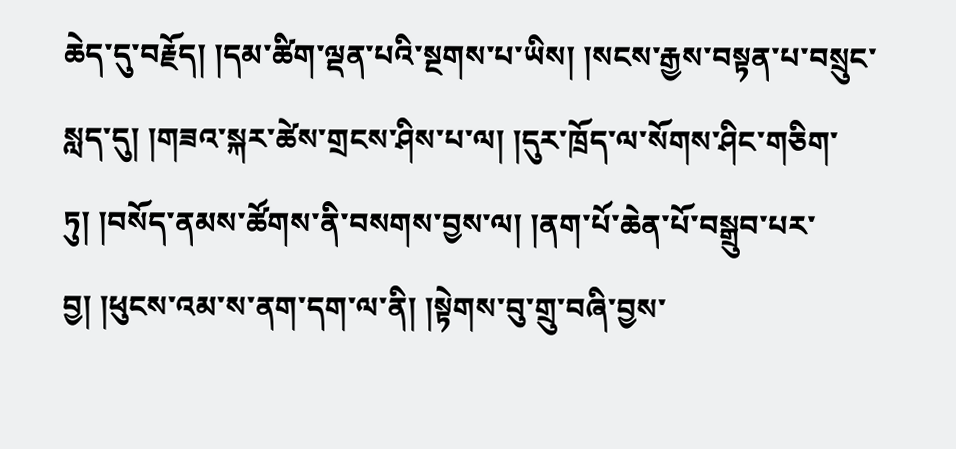ཆེད་དུ་བརྗོད། །དམ་ཚིག་ལྡན་པའི་སྔགས་པ་ཡིས། །སངས་རྒྱས་བསྟན་པ་བསྲུང་སླད་དུ། །གཟའ་སྐར་ཚེས་གྲངས་ཤིས་པ་ལ། །དུར་ཁྲོད་ལ་སོགས་ཤིང་གཅིག་ཏུ། །བསོད་ནམས་ཚོགས་ནི་བསགས་བྱས་ལ། །ནག་པོ་ཆེན་པོ་བསྒྲུབ་པར་བྱ། །ཕུངས་འམ་ས་ནག་དག་ལ་ནི། །སྟེགས་བུ་གྲུ་བཞི་བྱས་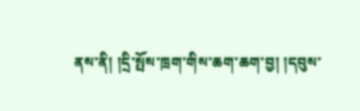ནས་ནི། །དྲི་སྤོས་ཁྲག་གིས་ཆག་ཆག་བྱ། །དབུས་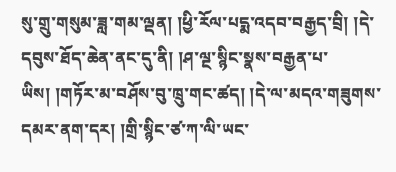སུ་གྲུ་གསུམ་ཟླ་གམ་ལྡན། །ཕྱི་རོལ་པདྨ་འདབ་བརྒྱད་བྲི། །དེ་དབུས་ཐོད་ཆེན་ནང་དུ་ནི། །ཤ་ལྔ་སྙིང་སྣས་བརྒྱན་པ་ཡིས། །གཏོར་མ་བཤོས་བུ་ཁྲུ་གང་ཚད། །དེ་ལ་མདའ་གཟུགས་དམར་ནག་དར། །གྲི་སྙིང་ཙ་ཀ་ལི་ཡང་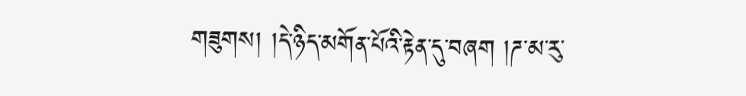གཟུགས། །དེ་ཉིད་མགོན་པོའི་རྟེན་དུ་བཞག །ཌ་མ་རུ་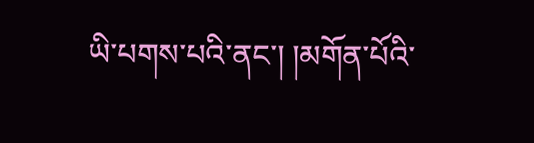ཡི་པགས་པའི་ནང་། །མགོན་པོའི་